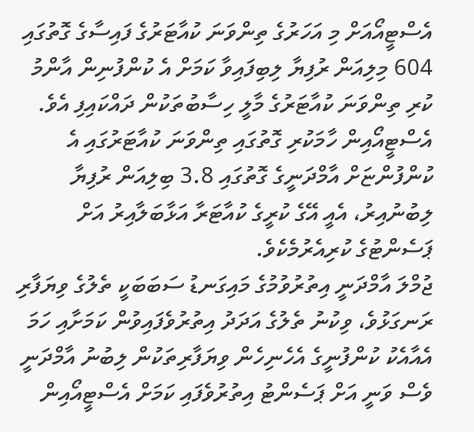އެސްޓީއޯއަށް މި އަހަރުގެ ތިންވަނަ ކުއާޓަރުގެ ފައިސާގެ ގޮތުގައި 604 މިލިއަން ރުފިޔާ ލިބިފައިވާ ކަމަށް އެ ކުންފުނިން އާންމު ކުރި ތިންވަނަ ކުއާޓަރުގެ މާލީ ހިސާބުތަކުން ދައްކައިފި އެވެ.
އެސްޓީއޯއިން ހާމަކުރި ގޮތުގައި ތިންވަނަ ކުއާޓަރުގައި އެ ކުންފުންޏަށް އާމްދަނީގެ ގޮތުގައި 3.8 ބިލިއަން ރުފިޔާ ލިބުނުއިރު، އެއީ އޭގެ ކުރީގެ ކުއާޓަރާ އަޅާބަލާއިރު އަށް ޕަސެންޓުގެ ކުރިއެރުމެކެވެ.
ޖުމްލަ އާމްދަނީ އިތުރުވުމުގެ މައިގަނޑު ސަބަބަކީ ތެލުގެ ވިޔަފާރި ރަނގަޅުވެ، ވިކުނު ތެލުގެ އަދަދު އިތުރުވެފައިވުން ކަމަށާއި ހަމަ އެއާއެކު ކުންފުނީގެ އެހެނިހެން ވިޔަފާރިތަކުން ލިބުނު އާމްދަނީ ވެސް ވަނީ އަށް ޕަސެންޓު އިތުރުވެފައި ކަމަށް އެސްޓީއޯއިން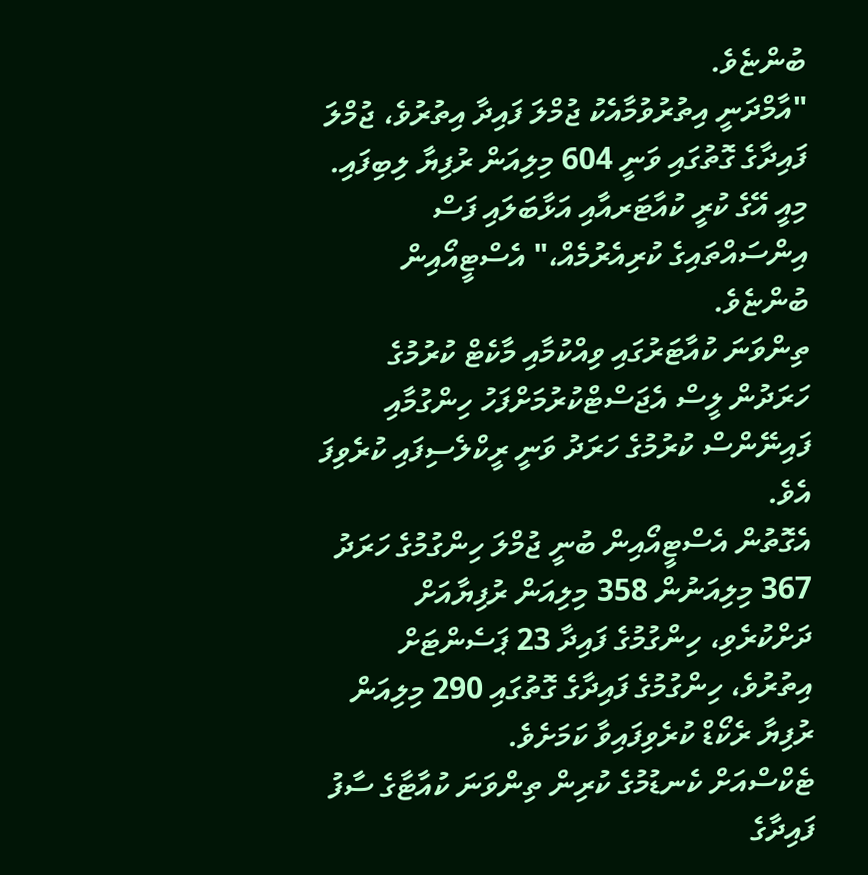ބުންޏެވެ.
"އާމްދަނީ އިތުރުވުމާއެކު ޖުމްލަ ފައިދާ އިތުރުވެ، ޖުމްލަ ފައިދާގެ ގޮތުގައި ވަނީ 604 މިލިއަން ރުފިޔާ ލިބިފައި. މިއީ އޭގެ ކުރީ ކުއާޓަރއާއި އަޅާބަލައި ފަސް އިންސައްތައިގެ ކުރިއެރުމެއް،" އެސްޓީއޯއިން ބުންޏެވެ.
ތިންވަނަ ކުއާޓަރުގައި ވިއްކުމާއި މާކެޓް ކުރުމުގެ ހަރަދުން ލީސް އެޖަސްޓްކުރުމަށްފަހު ހިންގުމާއި ފައިނޭންސް ކުރުމުގެ ހަރަދު ވަނީ ރީކްލެސިފައި ކުރެވިފަ އެވެ.
އެގޮތުން އެސްޓީއޯއިން ބުނީ ޖުމްލަ ހިންގުމުގެ ހަރަދު 367 މިލިއަނުން 358 މިލިއަން ރުފިޔާއަށް ދަށްކުރެވި، ހިންގުމުގެ ފައިދާ 23 ޕަސެންޓަށް އިތުރުވެ، ހިންގުމުގެ ފައިދާގެ ގޮތުގައި 290 މިލިއަން ރުފިޔާ ރެކޯޑް ކުރެވިފައިވާ ކަމަށެވެ.
ޓެކްސްއަށް ކެނޑުމުގެ ކުރިން ތިންވަނަ ކުއާޓާގެ ސާފު ފައިދާގެ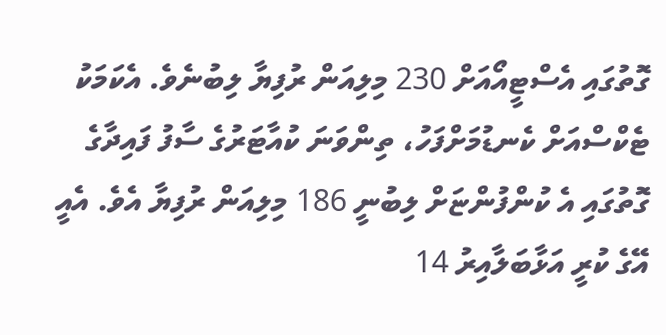ގޮތުގައި އެސްޓީއޯއަށް 230 މިލިއަން ރުފިޔާ ލިބުނެވެ. އެކަމަކު ޓެކްސްއަށް ކެނޑުމަށްފަހު، ތިންވަނަ ކުއާޓަރުގެ ސާފު ފައިދާގެ ގޮތުގައި އެ ކުންފުންޏަށް ލިބުނީ 186 މިލިއަން ރުފިޔާ އެވެ. އެއީ އޭގެ ކުރީ އަޅާބަލާއިރު 14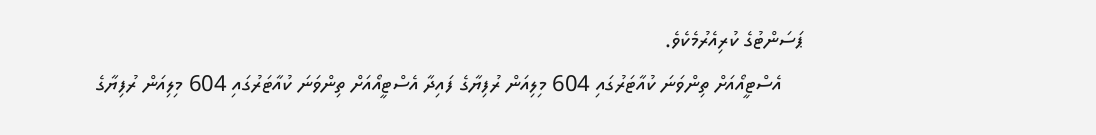ޕަސަންޓުގެ ކުރިއެރުމެކެވެ.
    އެސްޓީއޯއަށް ތިންވަނަ ކުއާޓަރުގައި 604 މިލިއަން ރުފިޔާގެ ފައިދާ އެސްޓީއޯއަށް ތިންވަނަ ކުއާޓަރުގައި 604 މިލިއަން ރުފިޔާގެ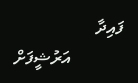ފައިދާ
            އަރުޝީފަށް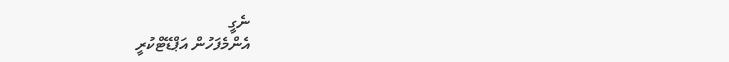ނެގީ
އެންމެފަހުން އަޕްޑޭޓްކުރީ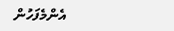އެންމެފަހުން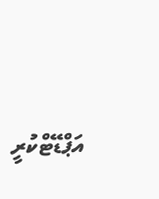އަޕްޑޭޓްކުރީ